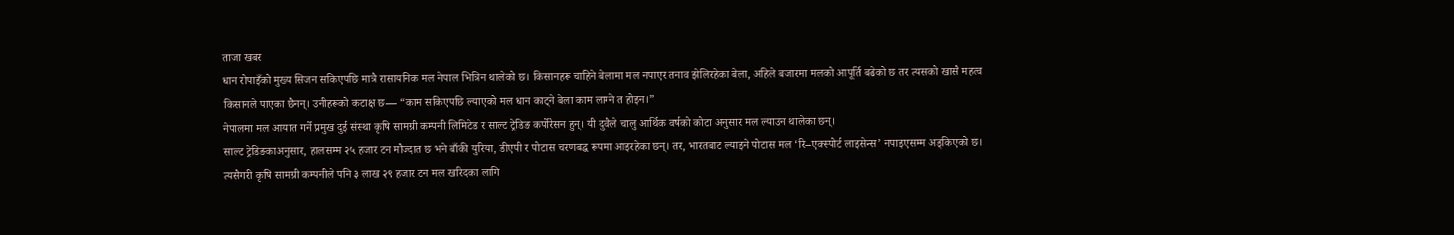ताजा खबर
धान रोपाइँको मुख्य सिजन सकिएपछि मात्रै रासायनिक मल नेपाल भित्रिन थालेको छ। किसानहरू चाहिने बेलामा मल नपाएर तनाव झेलिरहेका बेला, अहिले बजारमा मलको आपूर्ति बढेको छ तर त्यसको खासै महत्व किसानले पाएका छैनन्। उनीहरूको कटाक्ष छ— “काम सकिएपछि ल्याएको मल धान काट्ने बेला काम लाग्ने त होइन।”
नेपालमा मल आयात गर्ने प्रमुख दुई संस्था कृषि सामग्री कम्पनी लिमिटेड र साल्ट ट्रेडिङ कर्पोरेसन हुन्। यी दुवैले चालु आर्थिक वर्षको कोटा अनुसार मल ल्याउन थालेका छन्।
साल्ट ट्रेडिङकाअनुसार, हालसम्म २५ हजार टन मौज्दात छ भने बाँकी युरिया, डीएपी र पोटास चरणबद्ध रूपमा आइरहेका छन्। तर, भारतबाट ल्याइने पोटास मल ‘रि–एक्स्पोर्ट लाइसेन्स’ नपाइएसम्म अड्किएको छ।
त्यसैगरी कृषि सामग्री कम्पनीले पनि ३ लाख २९ हजार टन मल खरिदका लागि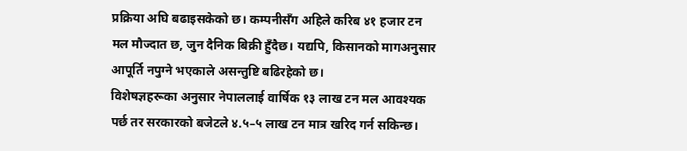प्रक्रिया अघि बढाइसकेको छ। कम्पनीसँग अहिले करिब ४१ हजार टन मल मौज्दात छ, जुन दैनिक बिक्री हुँदैछ। यद्यपि, किसानको मागअनुसार आपूर्ति नपुग्ने भएकाले असन्तुष्टि बढिरहेको छ।
विशेषज्ञहरूका अनुसार नेपाललाई वार्षिक १३ लाख टन मल आवश्यक पर्छ तर सरकारको बजेटले ४.५–५ लाख टन मात्र खरिद गर्न सकिन्छ।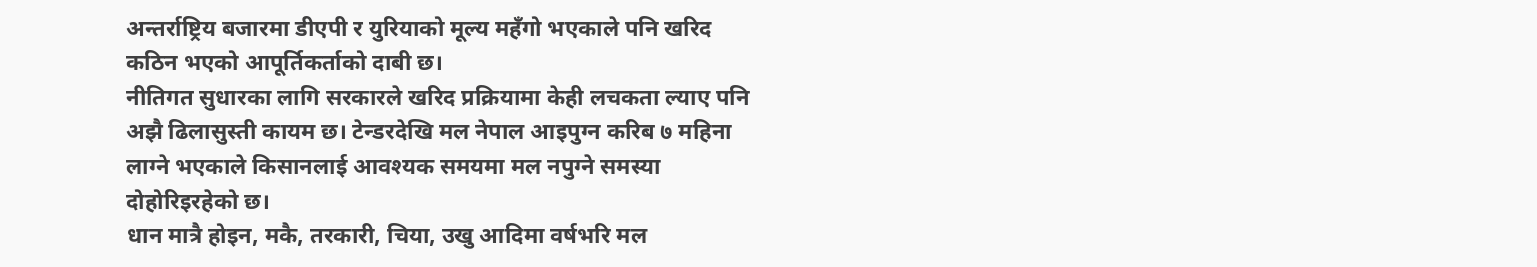अन्तर्राष्ट्रिय बजारमा डीएपी र युरियाको मूल्य महँगो भएकाले पनि खरिद कठिन भएको आपूर्तिकर्ताको दाबी छ।
नीतिगत सुधारका लागि सरकारले खरिद प्रक्रियामा केही लचकता ल्याए पनि अझै ढिलासुस्ती कायम छ। टेन्डरदेखि मल नेपाल आइपुग्न करिब ७ महिना लाग्ने भएकाले किसानलाई आवश्यक समयमा मल नपुग्ने समस्या दोहोरिइरहेको छ।
धान मात्रै होइन, मकै, तरकारी, चिया, उखु आदिमा वर्षभरि मल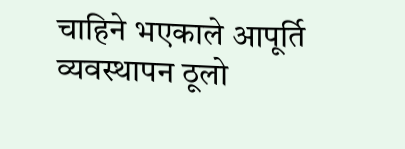चाहिने भएकाले आपूर्ति व्यवस्थापन ठूलो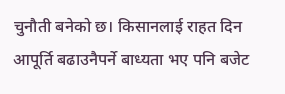चुनौती बनेको छ। किसानलाई राहत दिन आपूर्ति बढाउनैपर्ने बाध्यता भए पनि बजेट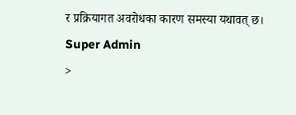र प्रक्रियागत अवरोधका कारण समस्या यथावत् छ।
Super Admin
>